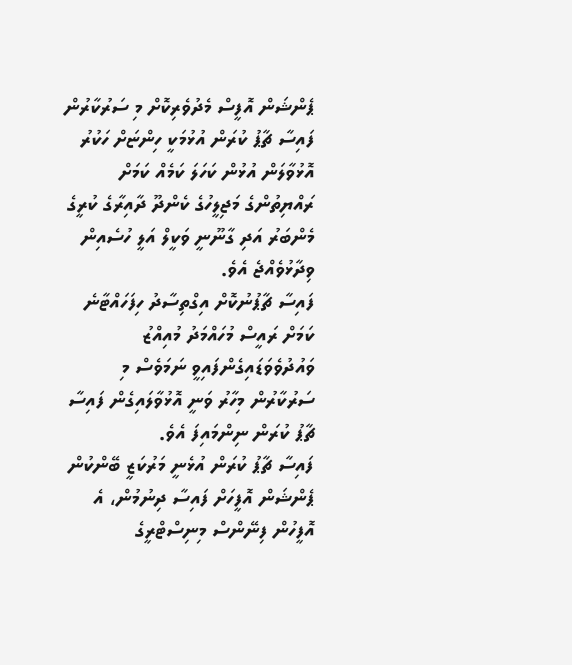ޕެންޝަން އޮފީސް މެދުވެރިކޮށް މި ސަރުކާރުން ފައިސާ ޗާޕު ކުރަން އުޅުމަކީ ހިންޏަށް ހަކުރު އޮޅުވާލަން އުޅުން ކަހަލަ ކަމެއް ކަމަށް ރައްޔިތުންގެ މަޖިލީހުގެ ކެންދޫ ދާއިރާގެ ކުރީގެ މެންބަރު އަދި ގާނޫނީ ވަކީލް އަލީ ހުސެއިން ވިދާޅުވެއްޖެ އެވެ.
ފައިސާ ޗާޕުނުކޮށް އިގްތިސާދު ހިފަހައްޓާނެ ކަމަށް ރައީސް މުހައްމަދު މުއިއްޒު ވައުދުވެވަޑައިގެންފައިވީ ނަމަވެސް މި ސަރުކާރުން މިހާރު ވަނީ އޮޅުވާލައިގެން ފައިސާ ޗާޕު ކުރަން ނިންމައިފަ އެވެ.
ފައިސާ ޗާޕު ކުރަން އުޅެނީ މަރުކަޒީ ބޭންކުން ޕެންޝަން އޮފީހަށް ފައިސާ ދިނުމުން، އެ އޮފީހުން ފިނޭންސް މިނިސްޓްރީގެ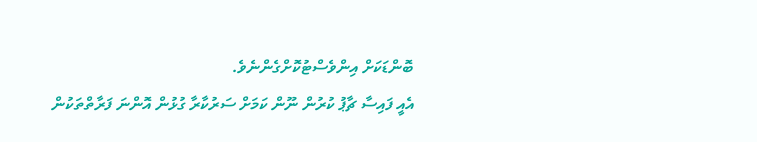ބޮންޑަކަށް އިންވެސްޓުކޮށްގެންނެވެ.
އެއީ ފައިސާ ޗާޕު ކުރުން ނޫން ކަމަށް ސަރުކާރާ ގުޅުން އޮންނަ ފަރާތްތަކުން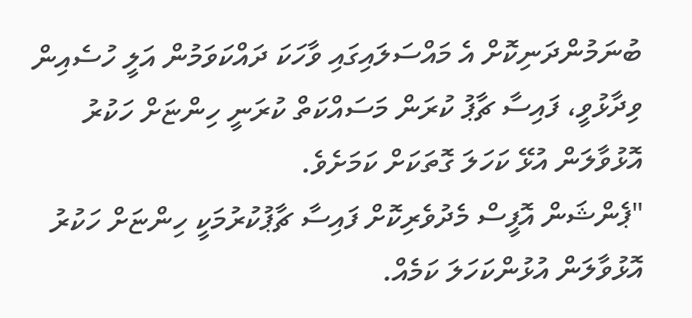ބުނަމުންދަނިކޮށް އެ މައްސަލައިގައި ވާހަކަ ދައްކަވަމުން އަލީ ހުސެއިން ވިދާޅުވީ، ފައިސާ ޗާޕު ކުރަން މަސައްކަތް ކުރަނީ ހިންޏަށް ހަކުރު އޮޅުވާލަން އުޅޭ ކަހަލަ ގޮތަކަށް ކަމަށެވެ.
"ޕެންޝަން އޮފީސް މެދުވެރިކޮށް ފައިސާ ޗާޕުކުރުމަކީ ހިންޏަށް ހަކުރު އޮޅުވާލަން އުޅުންކަހަލަ ކަމެއް.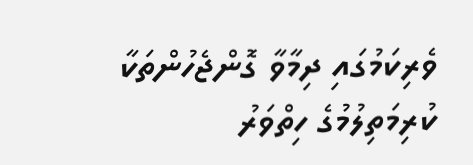ވެރިކަމުގައި ދިމާވާ ގޮންޖެހުންތަކާ ކުރިމަތިލުމުގެ ހިތްވަރު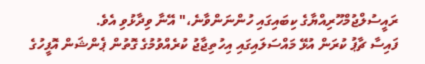ރައީސުލްޖުމްހޫރިއްޔާގެ ކިބައިގައި ހުންނަންވާނެ،" އޭނާ ވިދާޅުވި އެވެ.
ފައިސާ ޗާޕު ކުރަން އުޅޭ މައްސަލައިގައި އިހުތިޖާޖު ކުރެއްވުމުގެ ގޮތުން ޕެންޝަން އޮފީހުގެ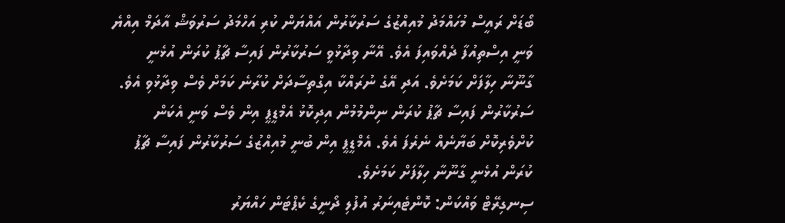ބޯޑަށް ރައީސް މުހައްމަދު މުއިއްޒުގެ ސަރުކާރުން އައްޔަން ކުރި އަހްމަދު ސަރުވަޝް އާދަމް އިއްޔެ ވަނީ އިސްތިއުފާ ދެއްވައިފަ އެވެ. އޭނާ ވިދާޅުވީ ސަރުކާރުން ފައިސާ ޗާޕު ކުރަން އުޅެނީ ގާނޫނާ ހިލާފަށް ކަމަށެވެ. އަދި އޭގެ ނުރައްކާ އިގްތިސާދަށް ކުރާނެ ކަމަށް ވެސް ވިދާޅުވި އެވެ.
ސަރުކާރުން ފައިސާ ޗާޕު ކުރަން ނިންމުމުން އިދިކޮޅު އެމްޑީޕީ އިން ވެސް ވަނީ އެކަން ކުށްވެރިކޮށް ބަޔާނެއް ނެރެފަ އެވެ. އެމްޑީޕީ އިން ބުނީ މުއިއްޒުގެ ސަރުކާރުން ފައިސާ ޗާޕު ކުރަން އުޅެނީ ގާނޫނާ ހިލާފަށް ކަމަށެވެ.
ސިނގިރޭޓް ވައްކަން: ކޮންޓެއިނަރު އުފުލި ދޯނީގެ ކެޕްޓަން ހައްޔަރު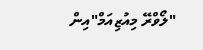"ލޯވްރޭ މިއުޒިއަމް"އިން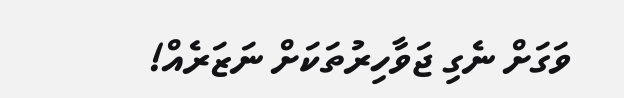ވަގަށް ނެގި ޖަވާހިރުތަކަށް ނަޒަރެއް!